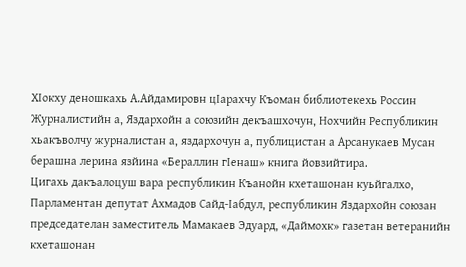ХIокху деношкахь А.Айдамировн цIарахчу Къоман библиотекехь Россин Журналистийн а, Яздархойн а союзийн декъашхочун, Нохчийн Республикин хьакъволчу журналистан а, яздархочун а, публицистан а Арсанукаев Мусан берашна лерина язйина «Бераллин гIенаш» книга йовзийтира.
Цигахь дакъалоцуш вара республикин Къанойн кхеташонан куьйгалхо, Парламентан депутат Ахмадов Сайд-Iабдул, республикин Яздархойн союзан председателан заместитель Мамакаев Эдуард, «Даймохк» газетан ветеранийн кхеташонан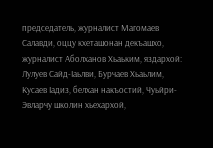председатель, журналист Магомаев Салавди, оццу кхеташонан декъашхо, журналист Аболханов Хьаьким, яздархой: Лулуев Сайд-Iаьлви, Бурчаев Хьаьлим, Кусаев Iадиз, белхан накъостий, Чуьйри-Эвларчу школин хьехархой,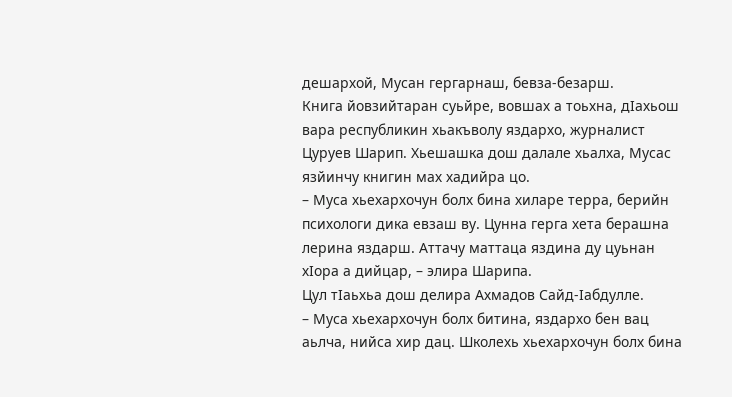дешархой, Мусан гергарнаш, бевза-безарш.
Книга йовзийтаран суьйре, вовшах а тоьхна, дIахьош вара республикин хьакъволу яздархо, журналист Цуруев Шарип. Хьешашка дош далале хьалха, Мусас язйинчу книгин мах хадийра цо.
– Муса хьехархочун болх бина хиларе терра, берийн психологи дика евзаш ву. Цунна герга хета берашна лерина яздарш. Аттачу маттаца яздина ду цуьнан хIора а дийцар, – элира Шарипа.
Цул тIаьхьа дош делира Ахмадов Сайд-Iабдулле.
– Муса хьехархочун болх битина, яздархо бен вац аьлча, нийса хир дац. Школехь хьехархочун болх бина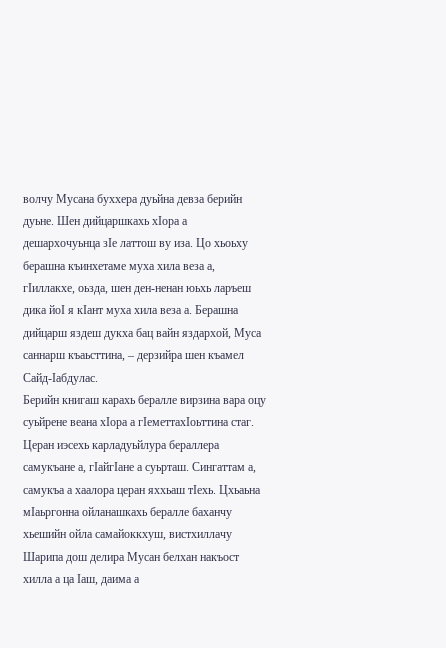волчу Мусана буххера дуьйна девза берийн дуьне. Шен дийцаршкахь хIора а дешархочуьнца зIе латтош ву иза. Цо хьоьху берашна къинхетаме муха хила веза а, гIиллакхе, оьзда, шен ден-ненан юьхь ларъеш дика йоI я кIант муха хила веза а. Берашна дийцарш яздеш дукха бац вайн яздархой, Муса саннарш къаьсттина, – дерзийра шен къамел Сайд-Iабдулас.
Берийн книгаш карахь бералле вирзина вара оцу суьйрене веана хIора а гIеметтахIоьттина стаг. Церан иэсехь карладуьйлура бераллера самукъане а, гIайгIане а суьрташ. Сингаттам а, самукъа а хаалора церан яххьаш тIехь. Цхьаьна мIаьргонна ойланашкахь бералле баханчу хьешийн ойла самайоккхуш, вистхиллачу Шарипа дош делира Мусан белхан накъост хилла а ца Iаш, даима а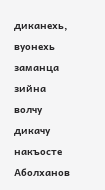диканехь, вуонехь заманца зийна волчу дикачу накъосте Аболханов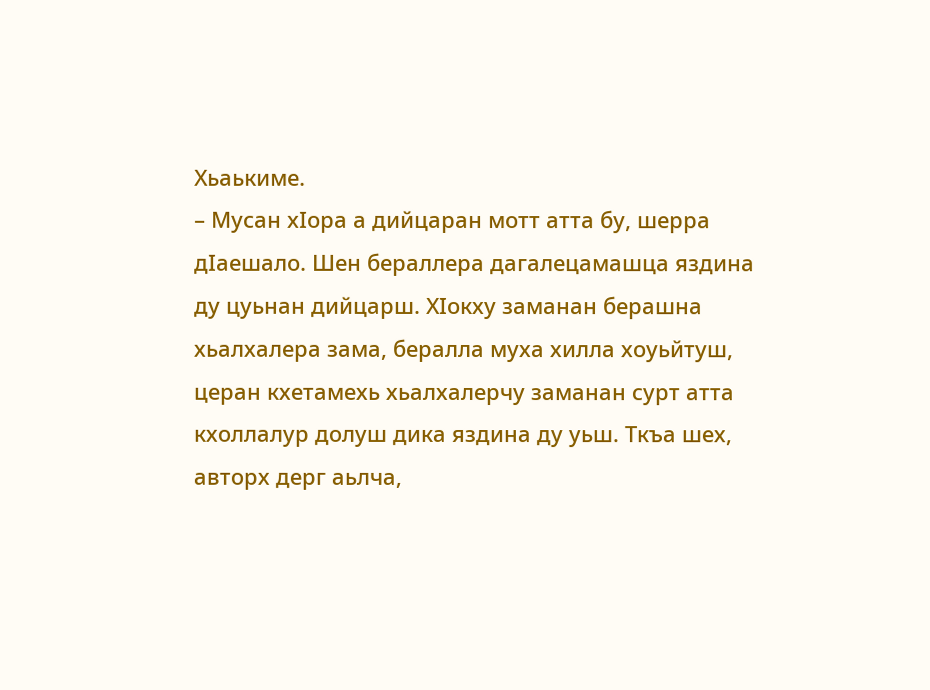Хьаькиме.
– Мусан хIора а дийцаран мотт атта бу, шерра дIаешало. Шен бераллера дагалецамашца яздина ду цуьнан дийцарш. ХIокху заманан берашна хьалхалера зама, бералла муха хилла хоуьйтуш, церан кхетамехь хьалхалерчу заманан сурт атта кхоллалур долуш дика яздина ду уьш. Ткъа шех, авторх дерг аьлча,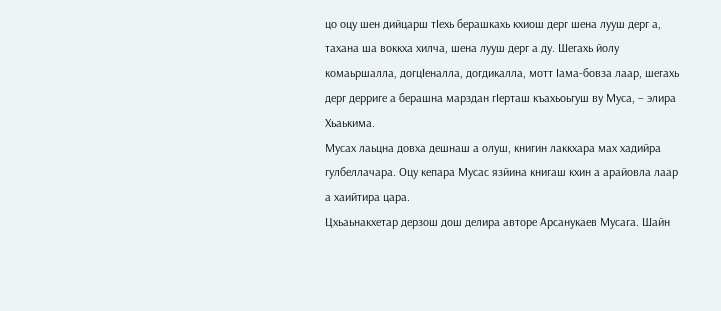цо оцу шен дийцарш тIехь берашкахь кхиош дерг шена лууш дерг а, тахана ша воккха хилча, шена лууш дерг а ду. Шегахь йолу комаьршалла, догцIеналла, догдикалла, мотт Iама-бовза лаар, шегахь дерг дерриге а берашна марздан гIерташ къахьоьгуш ву Муса, – элира Хьаькима.
Мусах лаьцна довха дешнаш а олуш, книгин лаккхара мах хадийра гулбеллачара. Оцу кепара Мусас язйина книгаш кхин а арайовла лаар а хаийтира цара.
Цхьаьнакхетар дерзош дош делира авторе Арсанукаев Мусага. Шайн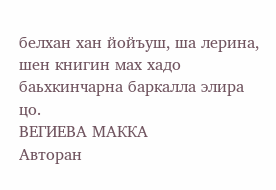белхан хан йойъуш, ша лерина, шен книгин мах хадо баьхкинчарна баркалла элира цо.
ВЕГИЕВА МАККА
Авторан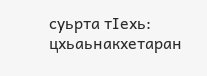суьрта тIехь: цхьаьнакхетаран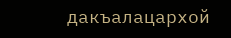дакъалацархой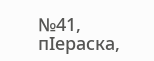№41, пIераска,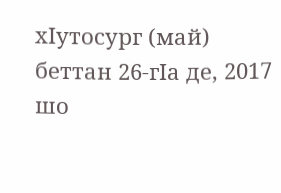хIутосург (май) беттан 26-гIа де, 2017 шо